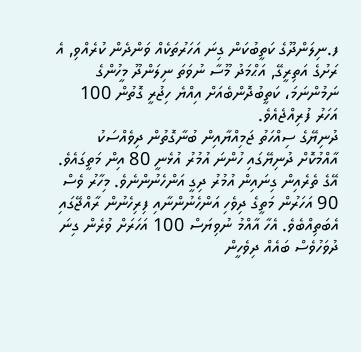ފ.ނިލަންދޫގެ ކަތީބުކަން ގިނަ އަހަރުތަކެއް ވަންދެން ކުރެއްވި, އެ ރަށުގެ އަތިރީގޭ, އަޙްމަދު މޫސާ ނުވަތަ ނިލަންދޫ މީހުންގެ ނަމުންނަމަ، ކަތީބުދޮންބެއަށް އިއްޔެ ހިޖުރީ ގޮތުން 100 އަހަރު ފުރިއްޖެއެވެ.
ދުނިޔޭގެ ސިއްހަތު ޖަމިއްޔާއިން ބުނާގޮތުން ދިވެއްސަކު އާއްމުކޮށް ދުނިޔޭގައި ހުންނަ އުމުރު އުޅެނީ 80 އިން މަތީގައެވެ. އޭގެ ތެރެއިން ގިނައިން އުމުރު ދިގީ އަންހެނުންނެވެ. މިހާރު ވެސް 90 އަހަރުން މަތީގެ ދިވެހި އަންހެނުންނާއި ފިރިހެނުން ރާއްޖޭގައި އެބަތިއްބެވެ. އެހާ އާއްމު ނުވިޔަސް 100 އަހަރަށް ވުރެން ގިނަ ދުވަހުވެސް ބައެއް ދިވެހީން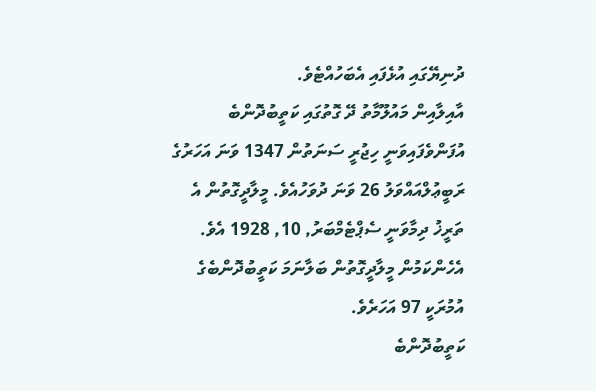ދުނިޔޭގައި އުޅެފައި އެބަހުއްޓެވެ.
އާއިލާއިން މައުލޫމާތު ދޭ ގޮތުގައި ކަތީބުދޮންބެ އުފަންވެފައިވަނީ ހިޖުރީ ސަނަތުން 1347 ވަނަ އަހަރުގެ ރަބީޢުލްއައްވަލު 26 ވަނަ ދުވަހުއެވެ. މީލާދީގޮތުން އެ ތަރީޚު ދިމާވަނީ ސެޕްޓެމްބަރު, 10, 1928 އެވެ. އެހެންކަމުން މީލާދީގޮތުން ބަލާނަމަ ކަތީބުދޮންބެގެ އުމުރަކީ 97 އަހަރެވެ.
ކަތީބުދޮންބެ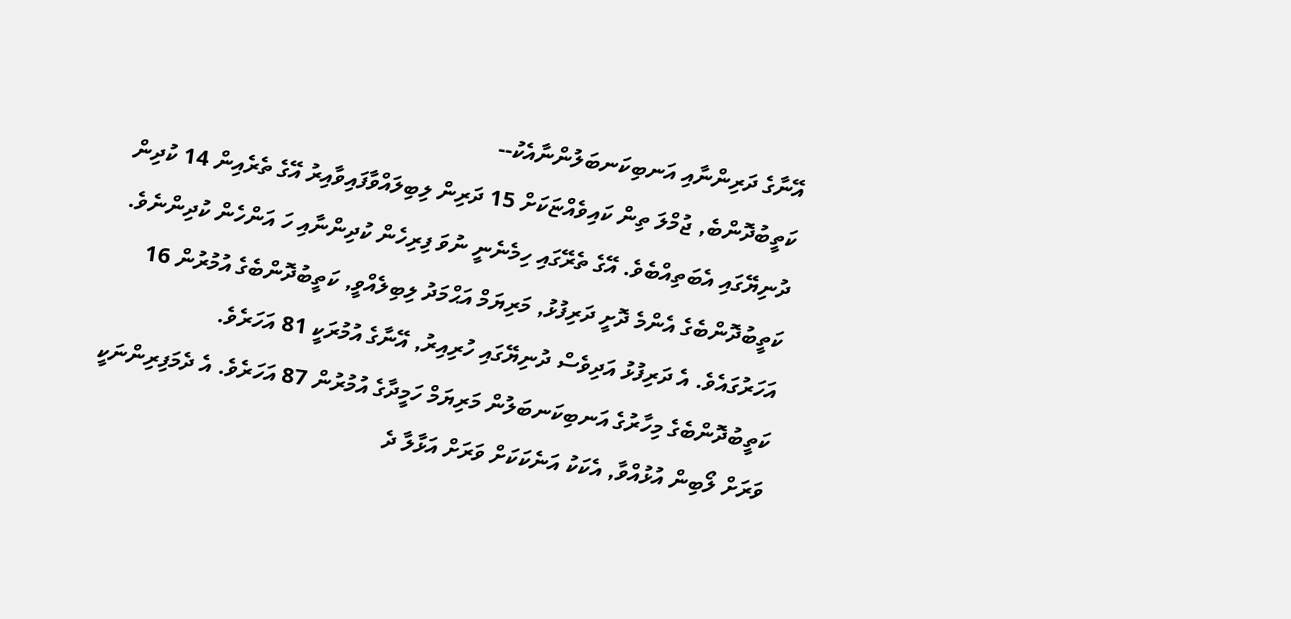އޭނާގެ ދަރިންނާއި އަނބިކަނބަލުންނާއެކު--
ކަތީބުދޮންބެ, ޖުމްލަ ތިން ކައިވެއްޏަކަށް 15 ދަރިން ލިބިލައްވާފައިވާއިރު އޭގެ ތެރެއިން 14 ކުދިން ދުނިޔޭގައި އެބަތިއްބެވެ. އޭގެ ތެރޭގައި ހިމެނެނީ ނުވަ ފިރިހެން ކުދިންނާއި ހަ އަންހެން ކުދިންނެވެ. ކަތީބުދޮންބެގެ އެންމެ ދޮށީ ދަރިފުޅު, މަރިޔަމް އަޙްމަދު ލިބިލެއްވީ, ކަތީބުދޮންބެގެ އުމުރުން 16 އަހަރުގައެވެ. އެ ދަރިފުޅު އަދިވެސް ދުނިޔޭގައި ހުރިއިރު, އޭނާގެ އުމުރަކީ 81 އަހަރެވެ.
ކަތީބުދޮންބެގެ މިހާރުގެ އަނބިކަނބަލުން މަރިޔަމް ހަމީދާގެ އުމުރުން 87 އަހަރެވެ. އެ ދެމަފިރިންނަކީ ވަރަށް ލޯބިން އުޅުއްވާ, އެކަކު އަނެކަކަށް ވަރަށް އަޅާލާ ދެ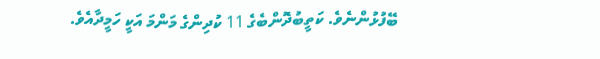ބޭފުޅުންނެވެ. ކަތީބުދޮންބެގެ 11 ކުދިންގެ މަންމަ އަކީ ހަމީދާއެވެ.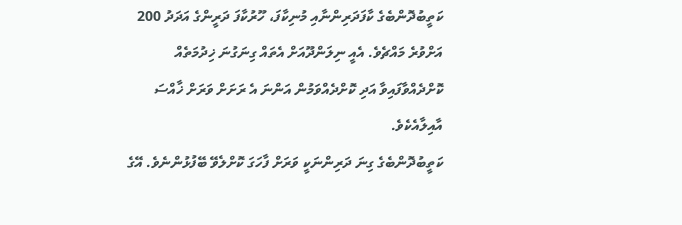ކަތީބުދޮންބެގެ ކާފަދަރިންނާއި މުނިކާފަ، ހޫރުކާފަ ދަރީންގެ އަދަދު 200 އަށްވުރެ މައްޗެވެ. އެއީ ނިލަންދޫއަށް އެތައް ގިނަގުނަ ޚިދުމަތެއް ކޮށްދެއްވާފައިވާ އަދި ކޮށްދެއްވަމުން އަންނަ އެ ރަށަށް ވަރަށް ޚާއްސަ އާއިލާއެކެވެ.
ކަތީބުދޮންބެގެ ގިނަ ދަރިންނަކީ ވަރަށް ފާހަގަ ކޮށްލެވޭ ބޭފުޅުންނެވެ. އޭގެ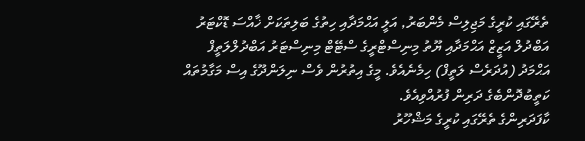ތެރޭގައި ކުރީގެ މަޖިލިސް މެންބަރު, އަލީ އަޙްމަދާއި ހިތުގެ ބަލިތަކަށް ޚާއްސަ ޑޮކްޓަރު އަބްދުލް އަޒީޒް އަޙްމަދާއި ޔޫތު މިނިސްޓްރީގެ ސްޓޭޓް މިނިސްޓަރު އަބްދުލްލަތީފް އަޙްމަދު (އުދަރެސް ލަތީފް) ހިމެނެއެވެ. މީގެ އިތުރުން ވެސް ނިލަންދޫގެ އިސް މަގާމުތައް ކަތީބުދޮންބެގެ ދަރިން ފުރުއްވިއެވެ.
ކާފަދަރިންގެ ތެރޭގައި ކުރީގެ މަޝްހޫރު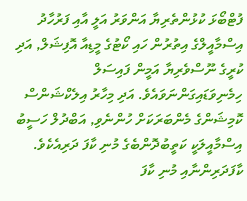ފުޓްބޯޅަ ކުޅުންތެރިޔާ އަންވަރު އަލީ އާއި ފަރުހާދު އިސްމާއީލްގެ އިތުރުން ހައި ކޯޓުގެ މީޑިއާ އޮފިޝަލް, އަދި ކުރީގެ ނޫސްވެރިޔާ އަމީން ފައިސަލް ހިމެނިވަޑައިގަންނަވައެވެ. އަދި މިހާރު އިލެކްޝަންސް ކޮމިޝަންގެ މެންބަރަކަށް ހުންނެވި, އަބްދުލް ހަސީބު އިސްމާއީލަކީ ކަތީބުދޮންބެގެ މުނި ކާފަ ދަރިއެކެވެ.
ކާފަދަރިންނާއި މުނި ކާފަ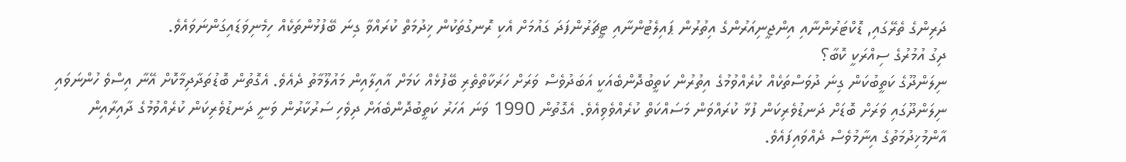ދަރިންގެ ތެރޭގައި, ޑޮކްޓަރުންނާއި އިންޖީނިއަރުންގެ އިތުރުން ޕައިލެޓުންނާއި ޓީޗަރުންފަދަ ގައުމަށް އެކި ރޮނގުތަކުން ޚިދުމަތް ކުރައްވާ ގިނަ ބޭފުޅުންތަކެއް ހިމެނިވަޑައިގަންނަވައެވެ.
ދިގު އުމުރުގެ ސިއްރަކީ ކޮބާ؟
ނިލަންދޫގެ ކަތީބުކަން ގިނަ ދުވަސްތަކެއް ކުރެއްވުމުގެ އިތުރުން ކަތީބުދޮންބެއަކީ އަބަދުވެސް ވަރަށް ހަރަކާތްތެރި ބޭފުޅެއް ކަމަށް އާއިލާއިން މައުލޫމާތު ދެއެވެ. އެގޮތުން ބޮޑުތަދާދިމާކޮށް އޭނާ އިސްވެ ހުންނަވައި ނިލަންދޫގައި ވަރަށް ބޮޑަށް ދަނޑުވެރިކަން ފުޅާ ކުރައްވަން މަސައްކަތް ކުރެއްވެވިއެވެ. އެގޮތުން 1990 ވަނަ އަހަރު ކަތީބުދޮންބެއަށް ދިވެހި ސަރުކާރުން ވަނީ ދަނޑުވެރިކަން ކުރެއްވުމުގެ ދާއިރާއިން އާންމުޚިދުމަތުގެ އިނާމުވެސް ދެއްވައިފައެވެ.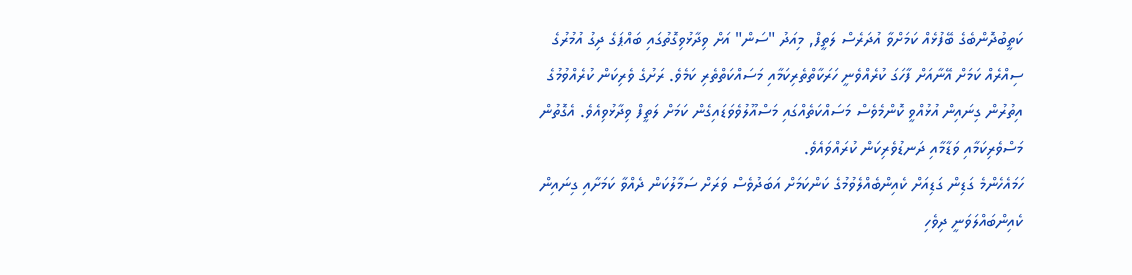ކަތީބުދޮންބެގެ ބޭފުޅެއް ކަމަށްވާ އުދަރެސް ލަތީފް, މިއަދު "ސަން" އަށް ވިދާޅުވިގޮތުގައި ބައްޕަގެ ދިގު އުމުރުގެ ސިއްރެއް ކަމަށް އޭނާއަށް ފާހަގަ ކުރެއްވެނީ ހަރަކާތްތެރިކަމާއި މަސައްކަތްތެރި ކަމެވެ. ރަށުގެ ވެރިކަން ކުރެއްވުމުގެ އިތުރުން ގިނައިން އުޅުއްވީ ކޮންމެވެސް މަސައްކަތެއްގައި މަސްއޫލުވެވަޑައިގެން ކަމަށް ލަތީފް ވިދާޅުވިއެވެ. އެގޮތުން މަސްވެރިކަމާއި ވަޑާމާއި ދަނޑުވެރިކަން ކުރައްވައެވެ.
ހަމައެހެންމެ ގަޑިން ގަޑިއަށް ކެއިންބެއްލެވުމުގެ ކަންކަމަށް އަބަދުވެސް ވަރަށް ސަމާލުކަން ދެއްވާ ކަމަށާއި ގިނައިން ކެއިންބައްލަވަނީ ދިވެހި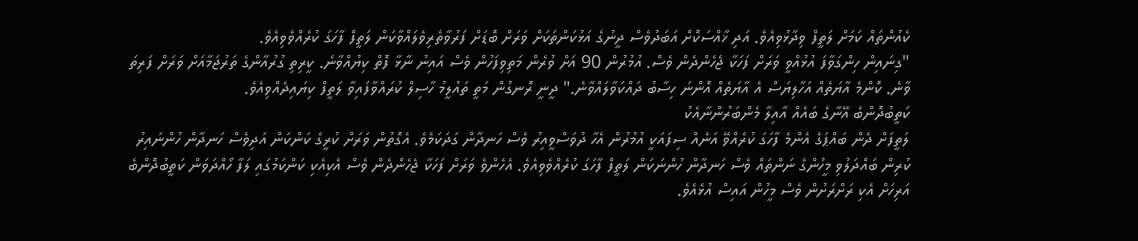ކެއުންތައް ކަމަށް ލަތީފް ވިދާޅުވިއެވެ. އަދި ޚާއްސަކޮށް އަބަދުވެސް ދީނުގެ އަޅުކަންތަކަށް ވަރަށް ބޮޑަށް ފަރުވާތެރިވެލައްވާކަން ލަތީފް ފާހަގަ ކުރެއްވެވިއެވެ.
"ގިނައިން ހިންގަވާފަ އުޅުއްވީ ވަރަށް ފަހަކާ ޖެހެންދެން ވެސް. އުމުރުން 90 އަށް ވުރެން މަތިވިފަހުން ވެސް އައިނު ނާޅާ ފޮތް ކިޔުއްވާނެ. ކީރިތި ގުރުއާންގެ ތަރުޖަމާއަށް ވަރަށް ފަރިތަ ވާނެ. ކޮންމެ އާޔަތެއް އަހާލިޔަސް އެ އާޔަތެއް އޮންނަ ހިސާބު ދައްކަވާލައްވާނެ." ދީނީ ރޮނގުން މަތީ ތައުލީމު ހާސިލް ކުރައްވާފައިވާ ލަތީފް ކިޔައިދެއްވިއެވެ.
ކަތީބުދޮންބެ އޭނާގެ ބައެއް އާއިލާ މެންބަރުންނާއެކު
ލަތީފަށް ދެން ބައްޕަގެ އެންމެ ފާހަގަ ކުރެއްވޭ އަނެއް ސިފައަކީ އުމުރުން އެހާ ދުވަސްވީއިރު ވެސް ހަނދާން ގަދަކަމެވެ. އެގޮތުން ވަރަށް ކުރީގެ ކަންކަން އަދިވެސް ހަނދާން ހުންނައިރު ކުރިން ބައްދަލުވި މީހުންގެ ނަންތައް ވެސް ހަނދާން ހުންނަކަން ލަތީފް ފާހަގަ ކުރެއްވެވިއެވެ. އެހެންވެ ވަރަށް ފަހަކާ ޖެހެންދެން ވެސް އެކިއެކި ކަންކަމުގައި ލަފާ ހޯއްދަވަން ކަތީބުދޮންބެ އަރިހަށް އެކި ރަށްރަށުން ވެސް މީހުން އައިސް އުޅެއެވެ.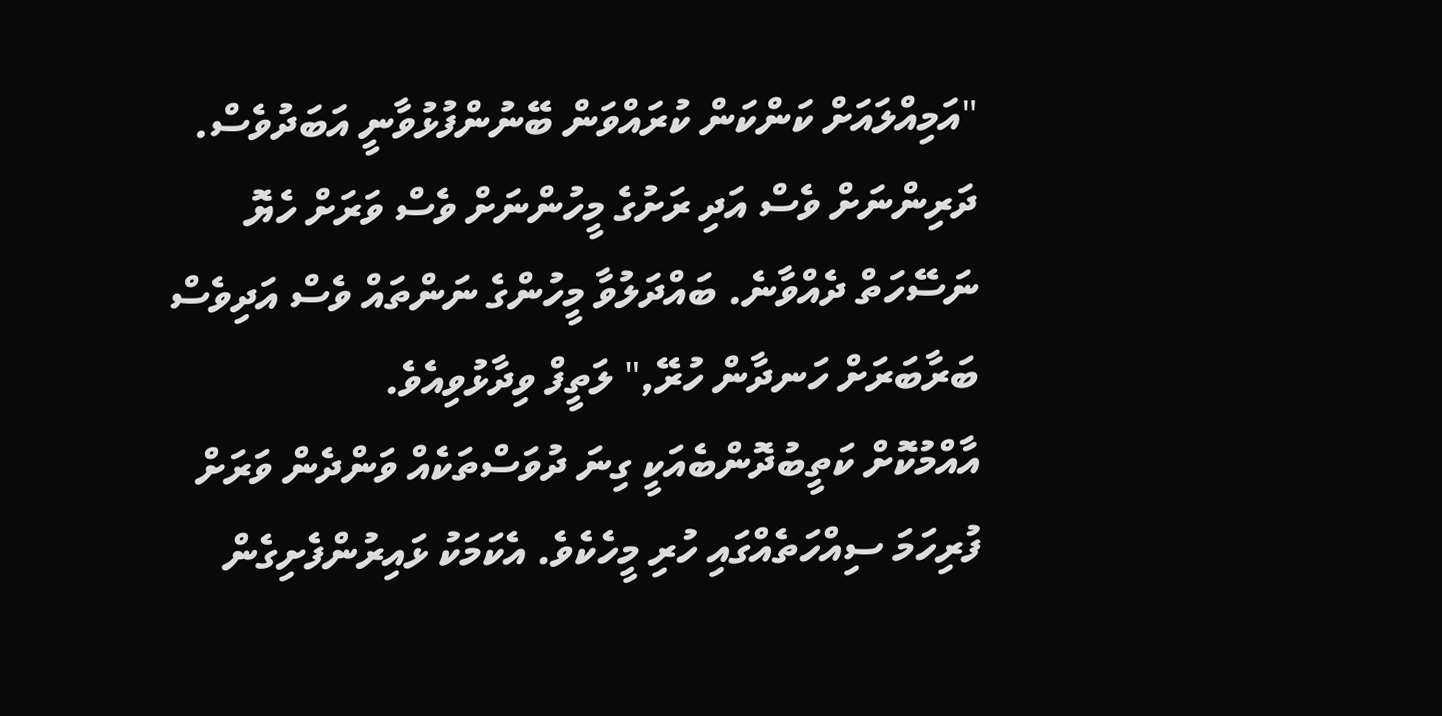"އަމިއްލައަށް ކަންކަން ކުރައްވަން ބޭނުންފުޅުވާނީ އަބަދުވެސް. ދަރިންނަށް ވެސް އަދި ރަށުގެ މީހުންނަށް ވެސް ވަރަށް ހެޔޮ ނަސޭހަތް ދެއްވާނެ. ބައްދަލުވާ މީހުންގެ ނަންތައް ވެސް އަދިވެސް ބަރާބަރަށް ހަނދާން ހުރޭ," ލަތީފް ވިދާޅުވިއެވެ.
އާއްމުކޮށް ކަތީބުދޮންބެއަކީ ގިނަ ދުވަސްތަކެއް ވަންދެން ވަރަށް ފުރިހަމަ ސިއްހަތެއްގައި ހުރި މީހެކެވެ. އެކަމަކު ޅައިރުންފެށިގެން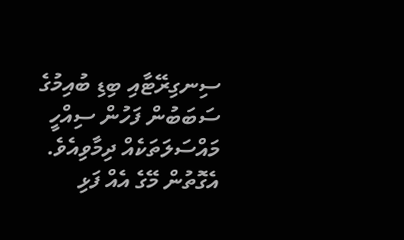ސިނގިރޭޓާއި ބިޑި ބުއިމުގެ ސަބަބުން ފަހުން ސިއްހީ މައްސަލަތަކެއް ދިމާވިއެވެ. އެގޮތުން މޭގެ އެއް ފަޅި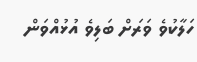ހަލާކުވެ ވަރަށް ބަލިވެ އުޅުއްވަން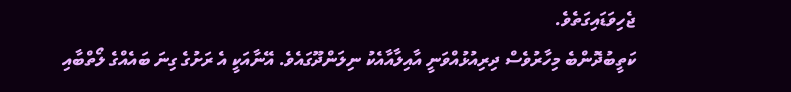ޖެހިވަޑައިގަތެވެ.
ކަތީބުދޮންބެ މިހާރުވެސް ދިރިއުޅުއްވަނީ އާއިލާއާއެކު ނިލަންދޫގައެވެ. އޭނާއަކީ އެ ރަށުގެ ގިނަ ބައެއްގެ ލޯތްބާއި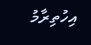އިހުތިރާމު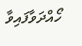ހޯއްދަވާފައިވާ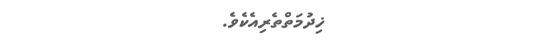ޚިދުމަތްތެރިއެކެވެ.